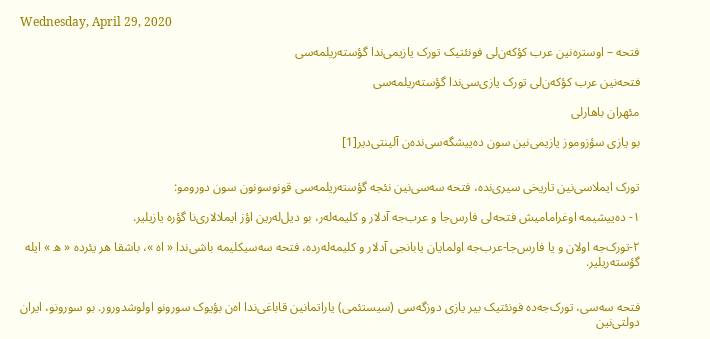Wednesday, April 29, 2020

فتحه – اوستره‌‌نین عرب کؤکه‌ن‌لی فونئتیک تورک یازیمی‌ندا گؤسته‌ریلمه‌سی

فتحه‌نین عر‌ب کؤکه‌ن‌لی تورک یازی‌سی‌ندا گؤسته‌ریلمه‌سی

مئهران باهارلی

بو یازی سؤزوموز یازیمی‌نین سون ده‌ییشگه‌سی‌نده‌ن آلینتی‌دیر[1]


تورک ایملاسی‌نین تاریخی سیری‌نده، فتحه سه‌سی‌نین نئجه گؤسته‌ریلمه‌سی قونوسونون سون دورومو:

١- ده‌ییشیمه اوغرامامیش فتحه‌لی فارس‌جا و عرب‌جه آدلار و کلیمه‌له‌ر، بو دیل‌له‌رین اؤز ایملالاری‌نا گؤره یازیلیر.

٢-تورک‌جه اولان و یا فارس‌جا-عرب‌جه اولمایان یابانجی آدلار و کلیمه‌له‌رده، فتحه سه‌سیکلیمه باشی‌ندا « اه »، باشقا هر یئرده « ه » ایله گؤسته‌ریلیر.


فتحه سه‌سی، تورک‌جه‌ده فونئتیک بیر یازی دوزگه‌سی (سیستئمی) یاراتمانین قاباغی‌ندا اه‌ن بؤیوک سورونو اولوشدورور. بو سورونو، ایران دولتی‌نین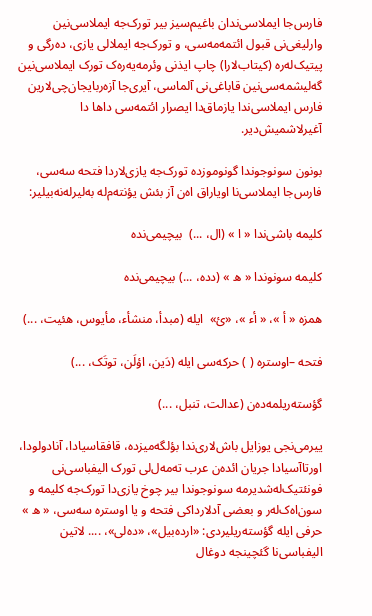فارس‌جا ایملاسی‌ندان باغیم‌سیز بیر تورک‌جه ایملاسی‌نین وارلیغی‌نی قبول ائتمه‌مه‌سی، و تورک‌جه ایملالی یازی، ده‌رگی و پیتیک‌له‌ره (کیتاب‌لارا) چاپ ایذنی وئرمه‌یه‌ره‌ک تورک ایملاسی‌نین گه‌لیشمه‌سی‌نین قاباغی‌نی آلماسی، آیری‌جا آزه‌ربایجان‌چی‌لارین فارس ایملاسی‌ندا یازماق‌دا ایصرار ائتمه‌سی داها دا آغیرلاشمیش‌دیر.

بونون سونوجوندا گونوموزده تورک‌جه یازی‌لاردا فتحه سه‌سی، فارس‌جا ایملاسی‌نا اویاراق اه‌ن آز بئش یؤنته‌م‌له به‌لیرله‌نه‌بیلیر:

کلیمه باشی‌ندا « ا » (ال، ...)  بیچیمی‌نده

کلیمه سونوندا « ه » (دده، ...) بیچیمی‌نده

همزه « أ »، « أء »، «ئ»  ایله (مبدأ، منشأء، مأیوس، هئیت، ...)

فتحه –اوستره ( ) حرکه‌سی ایله (دَین، اؤلَن، توتَک، ...)

گؤسته‌ریلمه‌ده‌ن (عدالت، تنبل، ...)

ییرمی‌نجی یوزایل باش‌لاری‌ندا بؤلگه‌میزده، قافقاسیادا، آنادولودا، اورتاآسیادا جریان ائده‌ن عرب ته‌مه‌ل‌لی تورک الیفباسی‌نی فونئتیک‌له‌شدیرمه سونوجوندا بیر چوخ یازی‌دا تورک‌جه کلیمه و سون‌اه‌ک‌له‌ر و بعضی آدلارداکی فتحه و یا اوستره سه‌سی، « ه » حرفی ایله گؤسته‌ریلیردی: «ارده‌بیل»، «ده‌لی»، .... لاتین‌ الیفباسی‌نا گئچینجه دوغال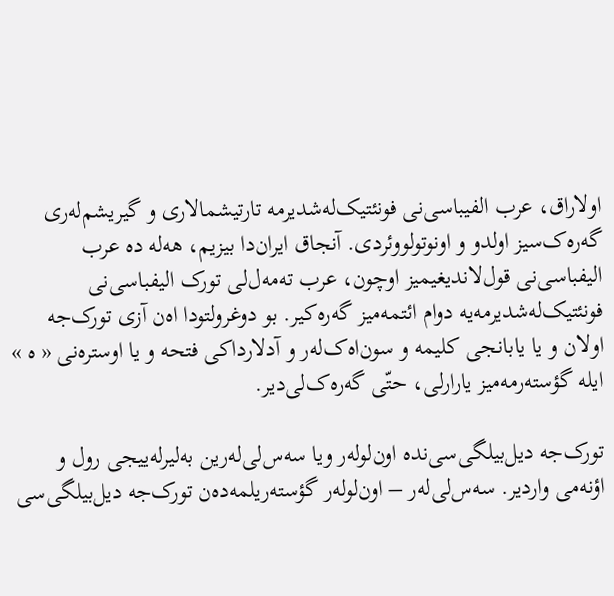اولاراق، عرب الفیباسی‌نی فونئتیک‌له‌شدیرمه تارتیشمالاری و گیریشم‌له‌ری گه‌ره‌ک‌سیز اولدو و اونوتولووئردی. آنجاق ایران‌دا بیزیم، هه‌له ده عرب الیفباسی‌نی قول‌لاندیغیمیز اوچون، عرب ته‌مه‌ل‌لی تورک الیفباسی‌نی فونئتیک‌له‌شدیرمه‌یه دوام ائتمه‌میز گه‌ره‌کیر‌. بو دوغرولتودا اه‌ن آزی تورک‌جه اولان و یا یابانجی کلیمه و سون‌اه‌ک‌له‌ر و آدلارداکی فتحه و یا اوستره‌نی « ه » ایله گؤسته‌رمه‌میز يارارلی، حتّی گه‌ره‌ک‌لی‌دیر.

تورک‌جه دیل‌بیلگی‌سی‌نده اون‌لوله‌ر ویا سه‌س‌لی‌له‌رین به‌لیرله‌ییجی رول و اؤنه‌می واردیر. سه‌س‌لی‌له‌ر – اون‌لوله‌ر گؤسته‌ریلمه‌ده‌ن تورک‌جه دیل‌بیلگی‌سی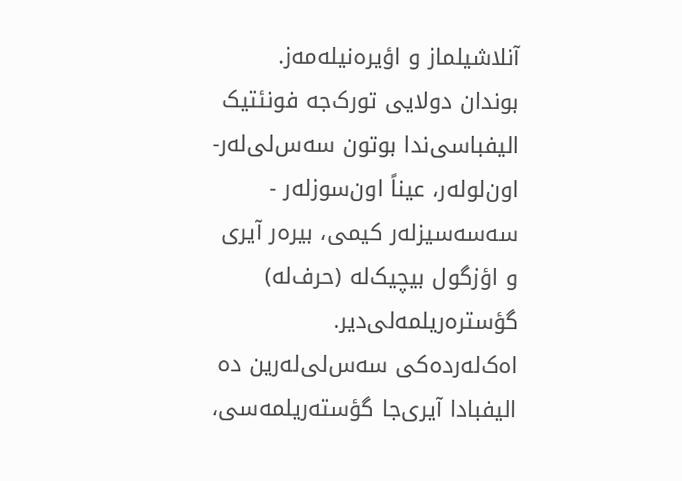آنلاشیلماز و اؤیره‌نیله‌مه‌ز. بوندان دولایی تورک‌جه فونئتیک الیفباسی‌ندا بوتون سه‌س‌لی‌له‌ر-اون‌لوله‌ر، عیناً اون‌سوزله‌ر - سه‌‌سه‌سیزله‌ر کیمی، بیره‌ر آیری و اؤزگول بیچیک‌له (حرف‌له) گؤستره‌ریلمه‌لی‌دیر. اه‌ک‌له‌رده‌کی سه‌س‌لی‌له‌رین ده الیفبادا آیری‌جا گؤسته‌ریلمه‌سی،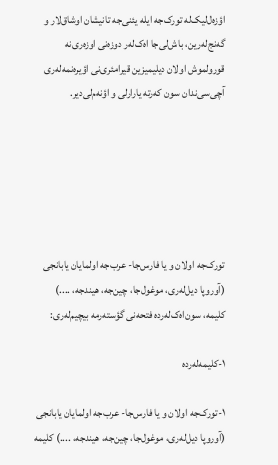اؤزه‌ل‌لیک‌له تورک‌جه ایله یئنی‌جه تانیشان اوشاق‌لار و گه‌نج‌له‌رین، باش‌لی‌جا اه‌ک‌له‌ر دوزه‌نی اوزه‌ری‌نه قورولموش اولان دیلیمیزین قیرامئری‌نی اؤیره‌نمه‌له‌ری آچی‌سی‌ندان سون که‌رته یارارلی و اؤنه‌م‌لی‌دیر.






تورک‌جه اولان و یا فارس‌جا- عرب‌جه اولمایان یابانجی (آوروپا دیل‌له‌ری، موغول‌جا، چین‌جه، هیندجه، ....) کلیمه، سون‌اه‌ک‌له‌رده فتحه‌نی گؤسته‌رمه بیچیم‌له‌ری:

١-کلیمه‌له‌رده

١-تورک‌جه اولان و یا فارس‌جا- عرب‌جه اولمایان یابانجی (آوروپا دیل‌له‌ری، موغول‌جا، چین‌جه، هیندجه، ....) کلیمه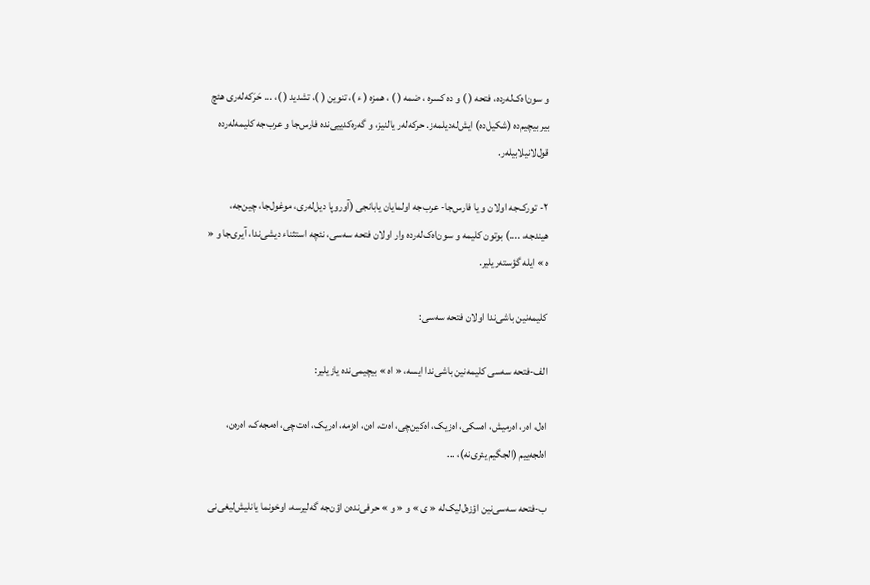و سون‌اه‌ک‌له‌رده، فتحه ( ) و ده کسره ، ضمه ( ) ، همزه ( ء )، تنوين ( )، تشديد ( )، ... حَرَکه‌له‌ری هئچ بیر بیچیم‌ده (شکیل‌ده) ایش‌له‌دیلمه‌ز. حرکه‌له‌ر یالنیز، و گه‌ره‌کدییی‌نده فارس‌جا و عرب‌جه کلیمه‌له‌رده قول‌لانیلابیله‌ر.

٢- تورک‌جه اولان و یا فارس‌جا- عرب‌جه اولمایان یابانجی (آوروپا دیل‌له‌ری، موغول‌جا، چین‌جه، هیندجه، ....) بوتون کلیمه و سون‌اه‌ک‌له‌رده وار اولان فتحه ‌سه‌سی، نئچه استثناء دیشی‌ندا، آیری‌جا و « ه » ایله گؤسته‌ریلیر.

کلیمه‌نین باشی‌ندا اولان فتحه سه‌سی:

الف-فتحه ‌سه‌سی‌ کلیمه‌نین باشی‌ندا ایسه، « اه » بیچیمی‌نده یازیلیر:

اه‌ل، اه‌ر، اه‌رمیش، اه‌سکی، اه‌زیک، اه‌کین‌چی، اه‌ت، اه‌ن، اه‌زمه، اه‌ریک، اه‌ت‌چی، اه‌مجه‌ک، اه‌ره‌ن، اه‌لجه‌ییم (الجگیم ‌یئری‌نه)، ...

ب-فتحه ‌سه‌سی‌نین اؤزه‌ل‌لیک‌له « ی » و « و » حرفی‌نده‌ن اؤن‌جه گه‌لیرسه، اوخونما یانلیش‌لیغی‌نی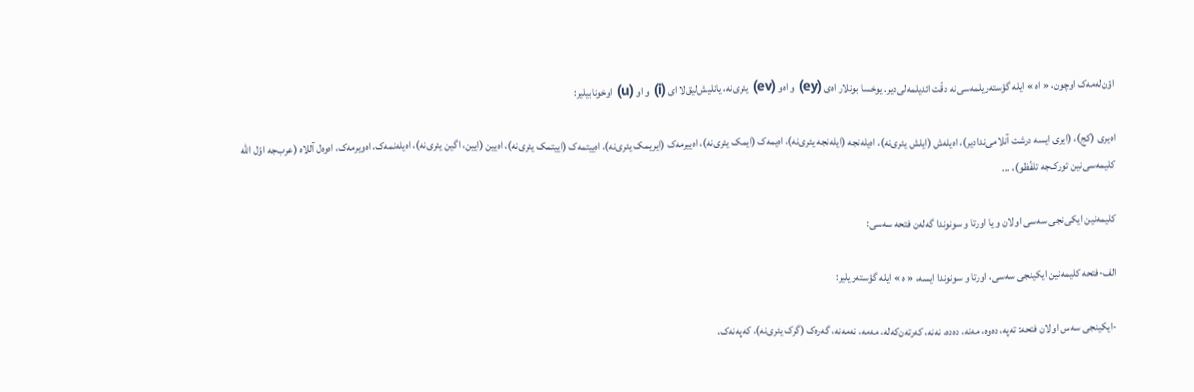اؤن‌له‌مه‌ک اوچون، « اه » ایله گؤسته‌ریلمه‌سی‌نه دقّت ائدیلمه‌لی‌دیر. یوخسا بونلار اه‌ی (ey) و اه‌و (ev) یئری‌نه، یانلیش‌لیق‌لا ای (i) و او (u) اوخونابیلیر:

اه‌یری (کج)، (ایری ایسه درشت آنلامی‌ندادیر)، اه‌یله‌ش (ایلش ‌یئری‌نه)، اه‌یله‌نجه (ایله‌نجه ‌یئری‌نه)، اه‌یمه‌ک (ایمک ‌یئری‌نه)، اه‌ییرمه‌ک (ایریمک ‌یئری‌نه)، اه‌ییتمه‌ک (اییتمک ‌یئری‌نه)، اه‌یین (ایین، اگین ‌یئری‌نه)، اه‌یله‌نمه‌ک، اه‌ویرمه‌ک، اه‌وه‌ل آللاه (عرب‌جه اوّل اللّه کلیمه‌سی‌نین تورک‌جه تلفّظو)، ...

کلیمه‌نین ایکی‌نجی ‌سه‌سی اولان و یا اورتا و سونوندا گه‌له‌ن فتحه ‌سه‌سی:

الف-فتحه کلیمه‌نین ایکینجی سه‌سی، اورتا و سونوندا ایسه، « ه » ایله گؤسته‌ریلیر:

-ایکینجی سه‌س اولان فتحه: ته‌په، ده‌وه، مه‌نه، ده‌ده، نه‌نه، که‌رته‌ن‌که‌له، مه‌مه، نه‌مه‌نه، گه‌ره‌ک (گرک ‌یئری‌نه)، که‌په‌نه‌ک،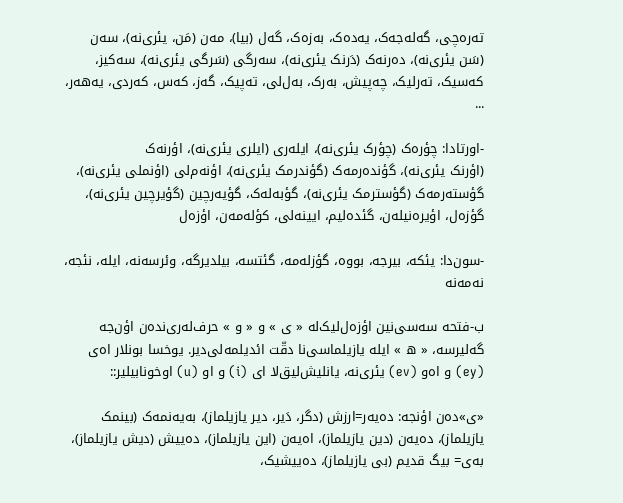ته‌ره‌چی، گه‌له‌جه‌ک، یه‌ده‌ک، به‌زه‌ک، گه‌ل (بیا)، مه‌ن (مَن، ‌یئری‌نه)، سه‌ن (سَن ‌یئری‌نه)، ده‌رنه‌ک (دَرنک ‌یئری‌نه)، سه‌رگی (سَرگی ‌یئری‌نه)، سه‌کیز، که‌سیک، ته‌رلیک، چه‌پیش، به‌رک، به‌ل‌لی، ته‌پیک، گه‌ز، که‌س، که‌ردی، یه‌هه‌ر، ...

-اورتادا: چؤره‌ک (چؤرک ‌یئری‌نه)، ایله‌ری (ایلری ‌یئری‌نه)، اؤرنه‌ک (اؤرنک ‌یئری‌نه)، گؤنده‌رمه‌ک (گؤندرمک ‌یئری‌نه)، اؤنه‌م‌لی (اؤنملی ‌یئری‌نه)، گؤسته‌رمه‌ک (گؤسترمک ‌یئری‌نه)، گؤبه‌له‌ک، گؤیه‌رچین (گؤیرچین ‌یئری‌نه)، گؤزه‌ل، اؤیره‌نیله‌ن، گئده‌لیم، ایینه‌لی، کؤله‌مه‌ن، اؤزه‌ل

-سون‌دا: یئکه، بیرجه، بووه، گؤزله‌مه، گئتسه، بیلدیرگه، وئرسه‌نه، ایله، نئجه، نه‌مه‌نه

ب-فتحه ‌سه‌سی‌نین اؤزه‌ل‌لیک‌له « ی » و « و » حرف‌له‌ری‌نده‌ن اؤن‌جه گه‌لیرسه، « ه » ایله یازیلماسی‌نا دقّت ائدیلمه‌لی‌دیر. یوخسا بونلار اه‌ی (ey) و اه‌و (ev) یئری‌نه، یانلیش‌لیق‌لا ای (i) و او (u) اوخونابیلیر::

«ی»ده‌ن اؤنجه: ده‌یه‌ر=ارزش (دگر، دَیر، دیر یازیلماز)، به‌یه‌نمه‌ک (بینمک یازیلماز)، ده‌یه‌ن (دین یازیلماز)، اه‌یه‌ن (این یازیلماز)، ده‌ییش (دیش یازیلماز)، به‌ی= بیگ قدیم (بی یازیلماز)، ده‌ييشيک،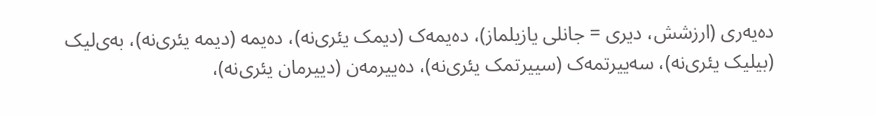ده‌یه‌ری (ارزشش، دیری = جانلی یازیلماز)، ده‌یمه‌ک (دیمک ‌یئری‌نه)، ده‌یمه (دیمه ‌یئری‌نه)، به‌ی‌لیک (بیلیک ‌یئری‌نه)، سه‌ییرتمه‌ک (سییرتمک ‌یئری‌نه)، ده‌ییرمه‌ن (دییرمان ‌یئری‌نه)،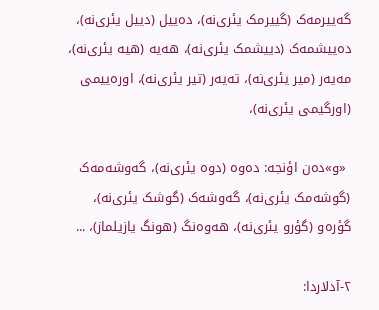گه‌ییرمه‌ک (گییرمک ‌یئری‌نه)، ده‌ییل (دییل ‌یئری‌نه)، ده‌ییشمه‌ک (دییشمک ‌یئری‌نه)، هه‌یه (هیه ‌یئری‌نه)، مه‌یه‌ر (میر ‌یئری‌نه)، ته‌یه‌ر (تیر ‌یئری‌نه)، اوره‌ییمی (اورگیمی ‌یئری‌نه)،

 «و»ده‌ن اؤنجه: ده‌وه (دوه ‌یئری‌نه)، گه‌وشه‌مه‌ک (گوشه‌مک ‌یئری‌نه)، گه‌وشه‌ک (گوشک ‌یئری‌نه)، گؤره‌و (گؤرو ‌یئری‌نه)، هه‌وه‌نگ (هونگ یازیلماز)، ...

٢-آدلاردا: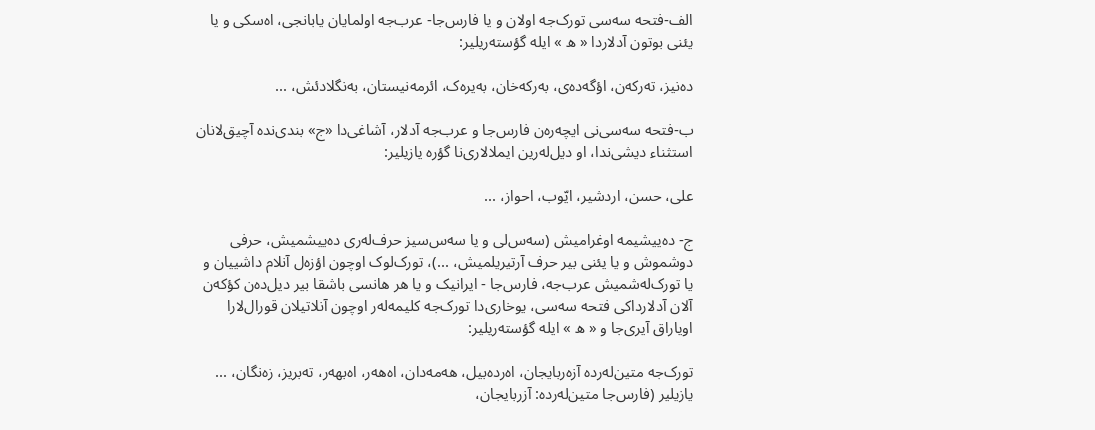الف-فتحه ‌سه‌سی تورک‌جه اولان و یا فارس‌جا- عرب‌جه اولمایان یابانجی، اه‌سکی و یا یئنی بوتون آدلاردا « ه » ایله گؤسته‌ریلیر:

ده‌نیز، ته‌رکه‌ن، اؤگه‌ده‌ی، به‌رکه‌خان، به‌یره‌ک، ائرمه‌نیستان، به‌نگلادئش، ...

ب-فتحه ‌سه‌سی‌نی ایچه‌ره‌ن فارس‌جا و عرب‌جه آدلار، آشاغی‌دا «ج» بندی‌نده آچیق‌لانان استثناء دیشی‌ندا، او دیل‌له‌رین ایملالاری‌نا گؤره یازیلیر:

علی، حسن، اردشیر، ایّوب، احواز، ...

ج- ده‌ییشیمه اوغرامیش (سه‌س‌لی و یا سه‌س‌سیز حرف‌له‌ری ده‌ییشمیش، حرفی دوشموش و یا یئنی بیر حرف آرتیریلمیش، ...)، تورک‌لوک اوچون اؤزه‌ل آنلام داشییان و یا تورک‌له‌شمیش عرب‌جه، فارس‌جا - ایرانیک و یا هر هانسی باشقا بیر دیل‌ده‌ن کؤکه‌ن آلان آدلارداکی فتحه ‌سه‌سی، یوخاری‌دا تورک‌جه کلیمه‌له‌ر اوچون آنلاتیلان قورال‌لارا اویاراق آیری‌جا و « ه » ایله گؤسته‌ریلیر:

تورک‌جه متین‌له‌رده آزه‌ربایجان، اه‌رده‌بیل، هه‌مه‌دان، اه‌هه‌ر، اه‌بهه‌ر، ته‌بریز، زه‌نگان، ... یازیلیر (فارس‌جا متین‌له‌رده: آزربایجان،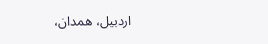اردبیل، همدان،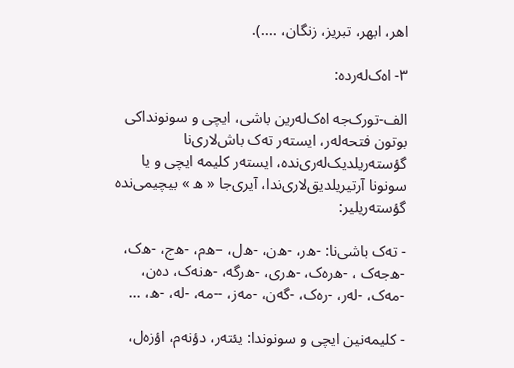اهر، ابهر، تبریز، زنگان، ....).

٣- اه‌ک‌له‌رده:

الف-تورک‌جه اه‌ک‌له‌رین باشی، ایچی و سونونداکی بوتون فتحه‌له‌ر، ایسته‌ر ته‌ک باش‌لاری‌نا گؤسته‌ریلدیک‌له‌ری‌نده، ایسته‌ر کلیمه ایچی و یا سونونا آرتیریلدیق‌لاری‌ندا، آیری‌جا « ه » بیچیمی‌نده گؤسته‌ریلیر:

- ته‌ک باشی‌نا: -ه‌‌ر، -ه‌ن، -ه‌ل، –ه‌م، -ه‌ج، -ه‌ک، -ه‌جه‌ک ، -ه‌ره‌ک، -ه‌ری، -ه‌رگه، -ه‌نه‌ک، ده‌ن، -مه‌ک، -له‌ر، -ره‌ک، -گه‌ن، -مه‌ز، --مه، -له، -ه، ...

- کلیمه‌نین ایچی و سونوندا: یئته‌ر، دؤنه‌م، اؤزه‌ل،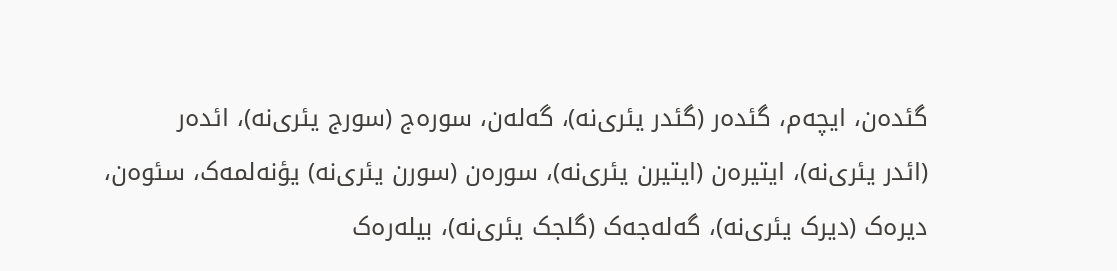گئده‌ن، ایچه‌م، گئده‌ر (گئدر ‌یئری‌نه)، گه‌له‌ن، سوره‌ج (سورج ‌یئری‌نه)، ائده‌ر (ائدر ‌یئری‌نه)، ایتیره‌ن (ایتیرن ‌یئری‌نه)، سوره‌ن (سورن ‌یئری‌نه) یؤنه‌لمه‌ک، سئوه‌ن، دیره‌ک (دیرک ‌یئری‌نه)، گه‌له‌جه‌ک (گلجک ‌یئری‌نه)، بیله‌ره‌ک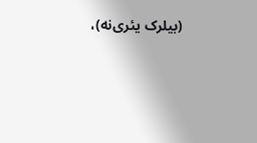(بیلرک ‌یئری‌نه)،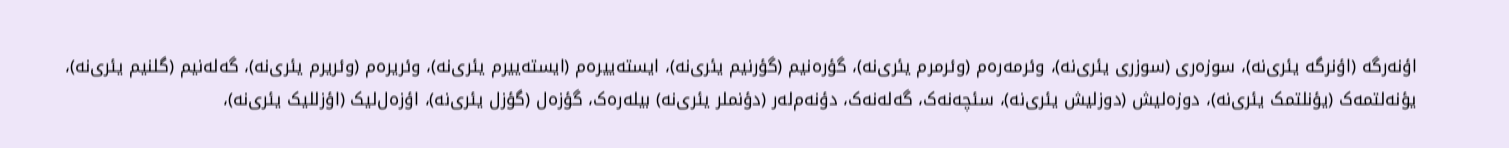اؤنه‌رگه (اؤنرگه ‌یئری‌نه)، سوزه‌ری (سوزری ‌یئری‌نه)، وئرمه‌ره‌م (وئرمرم ‌یئری‌نه)، گؤره‌نیم (گؤرنیم ‌یئری‌نه)، ایسته‌ییره‌م (ایسته‌ییرم ‌یئری‌نه)، وئریره‌م (وئریرم ‌یئری‌نه)، گه‌له‌نیم (گلنیم ‌یئری‌نه)، یؤنه‌لتمه‌ک (یؤنلتمک ‌یئری‌نه)، دوزه‌لیش (دوزلیش ‌یئری‌نه)، سئچه‌نه‌ک، گه‌له‌نه‌ک، دؤنه‌م‌له‌ر (دؤنملر ‌یئری‌نه) بیله‌ره‌ک، گؤزه‌ل (گؤزل ‌یئری‌نه)، اؤزه‌ل‌لیک (اؤزللیک ‌یئری‌نه)،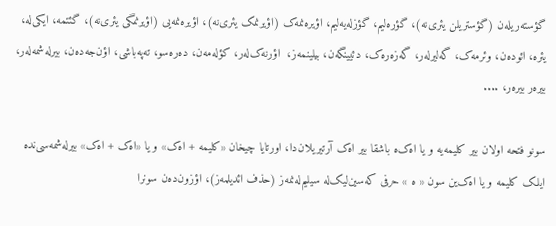گؤسته‌ریله‌ن (گؤستریلن ‌یئری‌نه)، گؤره‌لیم، گؤزله‌یه‌لیم، اؤیره‌نمه‌ک (اؤیرنمک ‌یئری‌نه)، اؤیره‌نمه‌یی (اؤیرنمگی ‌یئری‌نه)، گئتمه، ایکی‌له، یئره، ائوده‌ن، وئرمه‌ک، گه‌لیرله‌ر، گه‌زه‌ره‌ک، دئیینگه‌ن، بیلینمه‌ز،  اؤرنه‌ک‌له‌ر، کؤله‌مه‌ن، ده‌ره‌سو، ته‌په‌باشی، اؤن‌جه‌ده‌ن، بیرله‌شمه‌له‌ر، بیره‌ر بیره‌ر، ....

سونو فتحه اولان بیر کلیمه‌یه و یا اه‌ک‌ه باشقا بیر اه‌ک آرتیریلان‌دا، اورتایا چیخان «کلیمه + اه‌ک» و یا «اه‌ک + اه‌ک» بیرله‌شمه‌سی‌نده ایلک کلیمه و یا اه‌ک‌ین سون « ه » حرفی که‌سین‌لیک‌له سیلیم‌له‌نمه‌ز (حذف ائدیلمه‌ز)، اؤزون‌ده‌ن سونرا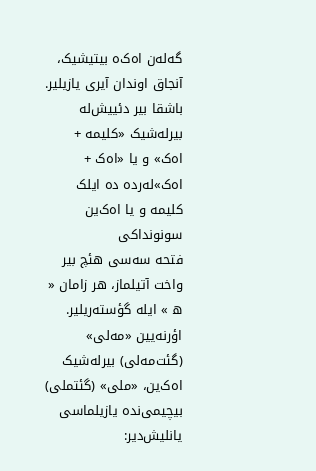گه‌له‌ن اه‌ک‌ه بیتیشیک، آنجاق اوندان آیری یازیلیر. باشقا بیر دئییش‌له بیرله‌شیک «کلیمه + اه‌ک» و یا «اه‌ک + ا‌ه‌ک‌»له‌رده ده ایلک کلیمه و یا اه‌ک‌ین سونونداکی فتحه ‌سه‌سی هئچ بیر واخت آتیلماز، هر زامان « ه » ایله گؤسته‌ریلیر. اؤرنه‌یین «مه‌لی» (گئت‌مه‌لی) بیرله‌شیک اه‌ک‌ین، «ملی» (گئتملی) بیچیمی‌نده یازیلماسی یانلیش‌دیر: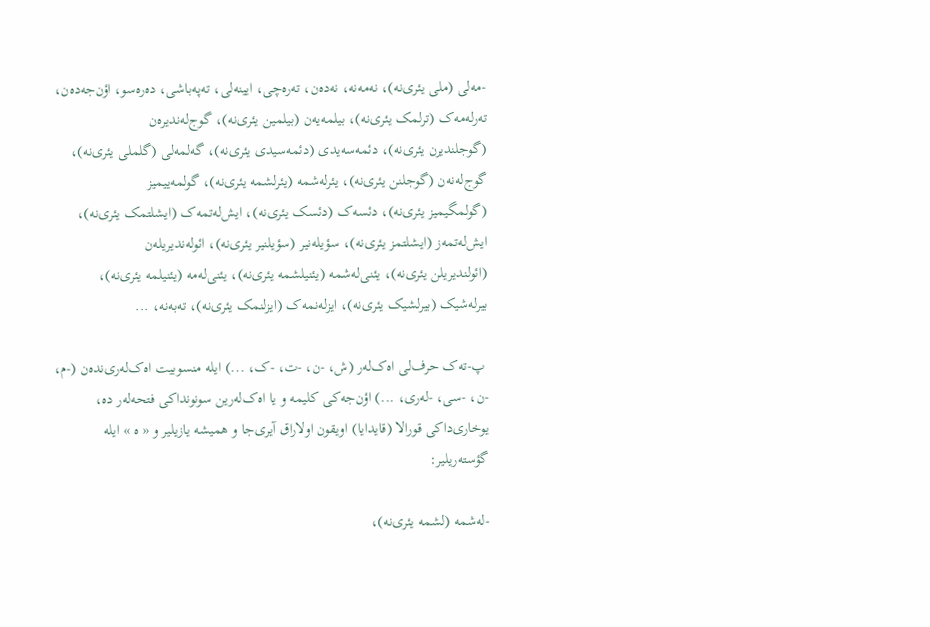-مه‌لی (ملی ‌یئری‌نه)، نه‌مه‌نه، نه‌ده‌ن، ته‌ره‌چی، ایینه‌لی، ته‌په‌باشی، ده‌ره‌سو، اؤن‌جه‌ده‌ن، ته‌رله‌مه‌ک (ترلمک ‌یئری‌نه)، بیلمه‌یه‌ن (بیلمین ‌یئری‌نه)، گوج‌له‌ندیره‌ن (گوجلندیرن ‌یئری‌نه)، دئمه‌سه‌یدی (دئمه‌سیدی ‌یئری‌نه)، گه‌لمه‌لی (گلملی ‌یئری‌نه)، گوج‌له‌نه‌ن (گوجلنن ‌یئری‌نه)، یئرله‌شمه (یئرلشمه ‌یئری‌نه)، گولمه‌ییمیز (گولمگیمیز ‌یئری‌نه)، دئسه‌ک (دئسک ‌یئری‌نه)، ایش‌له‌تمه‌ک (ایشلتمک ‌یئری‌نه)، ایش‌له‌تمه‌ز (ایشلتمز ‌یئری‌نه)، سؤیله‌نیر (سؤیلنیر ‌یئری‌نه)، ائوله‌ندیریله‌ن (ائولندیریلن ‌یئری‌نه)، یئنی‌له‌شمه (یئنیلشمه ‌یئری‌نه)، یئنی‌له‌مه (یئنیلمه ‌یئری‌نه)، بیرله‌شیک (بیرلشیک ‌یئری‌نه)، ایزله‌نمه‌ک (ایزلنمک ‌یئری‌نه)، ته‌به‌نه، ...

 پ-ته‌ک حرف‌لی اه‌ک‌له‌ر (ش، -ن، -ت، -ک، ...) ایله منسوبیت اه‌ک‌له‌ری‌نده‌ن (-م، -ن، -سی، -له‌ری، ...) اؤن‌جه‌کی کلیمه و یا اه‌ک‌له‌رین سونونداکی فتحه‌له‌ر ده، یوخاری‌داکی قورالا (قایدایا) اویقون اولاراق آیری‌جا و همیشه یازیلیر و « ه » ایله گؤسته‌ریلیر:

-له‌شمه (لشمه ‌یئری‌نه)،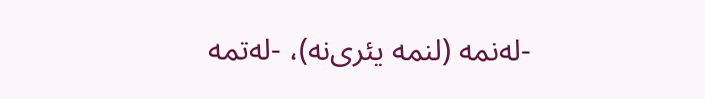-له‌نمه (لنمه ‌یئری‌نه)، -له‌تمه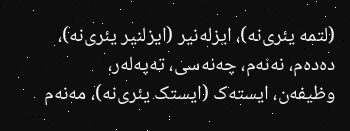(لتمه ‌یئری‌نه)، ایزله‌نیر (ایزلنیر ‌یئری‌نه)، ده‌ده‌م، نه‌نه‌م، چه‌نه‌سی، ته‌په‌له‌ر، وظیفه‌ن، ایسته‌ک (ایستک ‌یئری‌نه)، مه‌نه‌م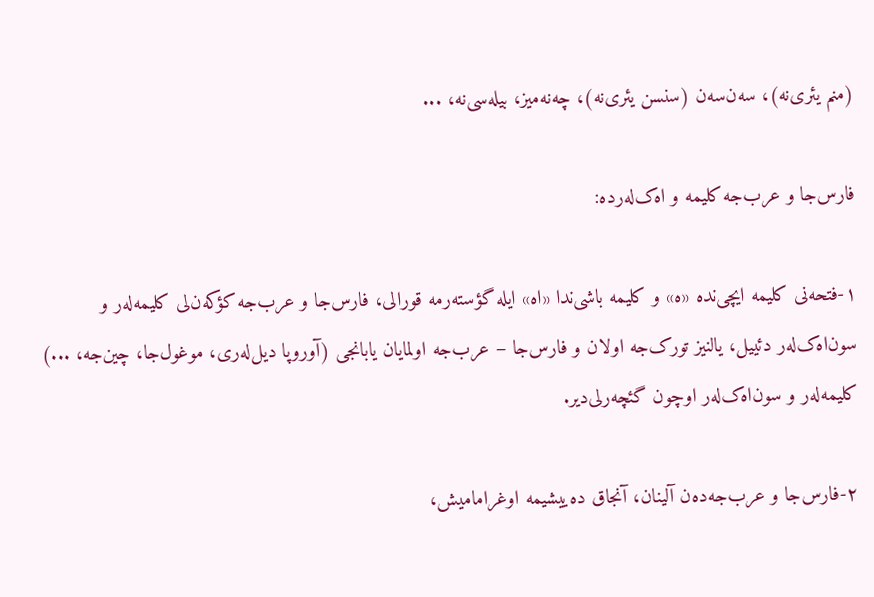(منم ‌یئری‌نه)، سه‌ن‌سه‌ن (سنسن ‌یئری‌نه)، چه‌نه‌میز، بیله‌سی‌نه، ...

فارس‌جا و عرب‌جه کلیمه و اه‌ک‌له‌رده:

١-فتحه‌نی کلیمه ایچی‌نده «ه» و کلیمه باشی‌ندا «اه» ایله گؤسته‌رمه قورالی، فارس‌جا و عرب‌جه کؤکه‌ن‌لی کلیمه‌له‌ر و سون‌اه‌ک‌له‌ر دئییل، یالنیز تورک‌جه اولان و فارس‌جا – عرب‌جه اولمایان یابانجی (آوروپا دیل‌له‌ری، موغول‌جا، چین‌جه، ...) کلیمه‌له‌ر و سون‌اه‌ک‌له‌ر اوچون گئچه‌رلی‌دیر.

٢-فارس‌جا و عرب‌جه‌ده‌ن آلینان، آنجاق ده‌ییشیمه اوغرامامیش،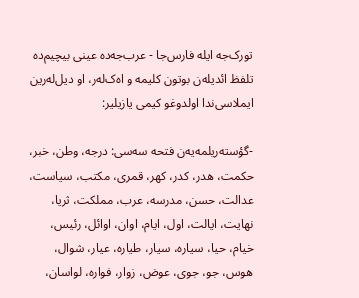تورک‌جه ایله فارس‌جا - عرب‌جه‌ده عینی بیچیم‌ده تلفظ ائدیله‌ن بوتون کلیمه و اه‌ک‌له‌ر، او دیل‌له‌رین ایملاسی‌ندا اولدوغو کیمی یازیلیر:

-گؤسته‌ریلمه‌یه‌ن فتحه ‌سه‌سی: درجه، وطن، خبر، حکمت، هدر، کدر، کهر، قمری، مکتب، سیاست، عدالت، حسن، مدر‌سه، عرب، مملکت، ثریا، نهایت، ایالت، اول، ایام، اوان، اوائل، رئیس، خیام، حیا، سیاره، سیار، طیاره، عیار، شوال، هوس، جو، جوی، عوض، زوار، فواره، لواسان،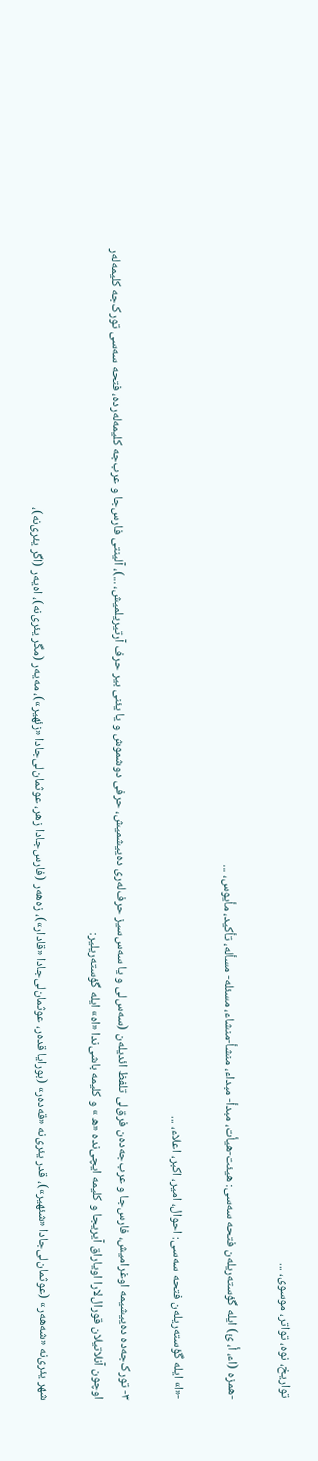تواریخ، نوه، تواتر، موسوی، ...

-همزه (اء، أ، ئ) ایله گؤسته‌ریله‌ن فتحه‌ ‌سه‌سی: هیئت-هیأت، مبدأ- مبداء، منشأ-منشاء، مسئله- مسأله، تأکید، مأیوس، ...

-«ا» ایله گؤسته‌ریله‌ن فتحه ‌سه‌سی: احوال، امیر، اکبر، اعلاء، ...

٣- تورک‌جه‌ده ده‌ییشیمه اوغرامیش، فارس‌جا و عرب‌جه‌ده‌ن فرق‌لی تلفظ ائدیله‌ن (سه‌س‌لی و یا سه‌س‌سیز حرف‌له‌ری ده‌ییشمیش، حرفی دوشموش و یا یئنی بیر حرف آرتیریلمیش، ...)، آلینتی فارس‌جا و عرب‌جه کلیمه‌له‌رده، فتحه ‌سه‌سی تورک‌جه کلیمه‌له‌ر اوچون آنلاتیلان قورال‌لارا اویاراق آیریجا و کلیمه ایچی‌نده «ه » و کلیمه باشی‌ندا «اه» ایله گؤسته‌ریلیر:

شهر ‌یئری‌نه «شه‌هه‌ر» (عوثمان‌لی‌جادا «شئهیر»)، قدر ‌یئری‌نه «قه‌ده‌ر» (بورایا قده‌ر، عوثمان‌لی‌جادا «قادار»)، زه‌هه‌ر (فارس‌جادا زهر، عوثمان‌لی‌جادا «زئهیر»)، مه‌یه‌ر (مگر ‌یئری‌نه)، اه‌یه‌ر (اگر ‌یئری‌نه)،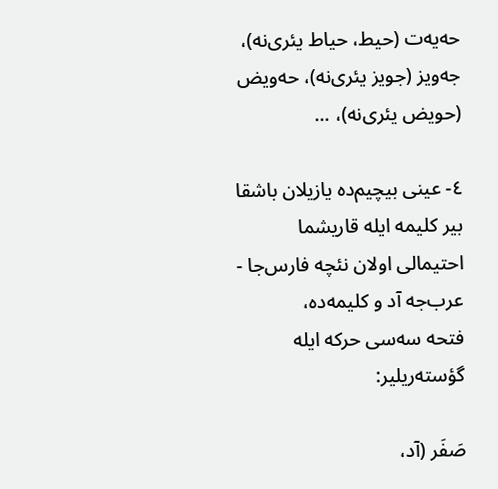حه‌یه‌ت (حیط، حیاط ‌یئری‌نه)، جه‌ویز (جویز ‌یئری‌نه)، حه‌ویض (حویض ‌یئری‌نه)، ...

٤- عینی بیچیم‌ده یازیلان باشقا بیر کلیمه ایله قاریشما احتیمالی اولان نئچه فارس‌جا - عرب‌جه آد و کلیمه‌ده، فتحه ‌سه‌سی حرکه‌ ایله گؤسته‌ریلیر:

صَفَر (آد،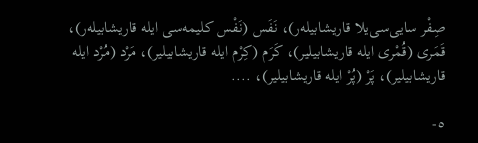صِفْر سایی‌سی‌یلا قاریشابیله‌ر)، نَفَس (نَفْس کلیمه‌سی ایله قاریشابیله‌ر)، قَمَری (قُمْری ایله قاریشابیلیر)، کَرَم (کِرْم ایله قاریشابیلیر)، مَرْد (مُرْد ایله قاریشابیلیر)، پَرْ (پُرْ ایله قاریشابیلیر)، ....

٥-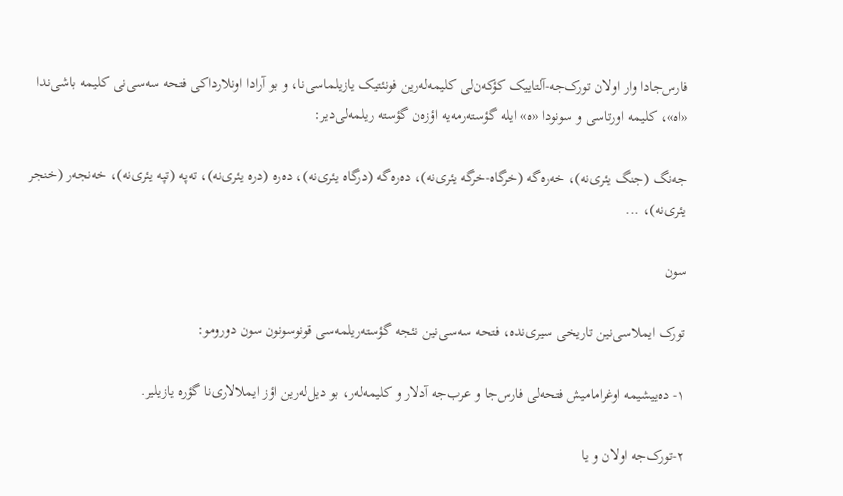فارس‌جادا وار اولان تورک‌جه-آلتاییک کؤکه‌ن‌لی کلیمه‌له‌رین فونئتیک یازیلماسی‌نا، و بو آرادا اونلارداکی فتحه سه‌سی‌نی کلیمه باشی‌ندا «اه»، کلیمه اورتاسی و سونودا «ه» ایله گؤسته‌رمه‌یه اؤزه‌ن گؤسته ریلمه‌لی‌دیر:

جه‌نگ (جنگ یئری‌نه)، خه‌ره‌گه (خرگاه-خرگه یئری‌نه)، ده‌ره‌گه (درگاه یئری‌نه)، ده‌ره (دره یئری‌نه)، ته‌په (تپه یئری‌نه)، خه‌نجه‌ر (خنجر یئری‌نه)، ...

سون

تورک ایملاسی‌نین تاریخی سیری‌نده، فتحه سه‌سی‌نین نئجه گؤسته‌ریلمه‌سی قونوسونون سون دورومو:

١- ده‌ییشیمه اوغرامامیش فتحه‌لی فارس‌جا و عرب‌جه آدلار و کلیمه‌له‌ر، بو دیل‌له‌رین اؤز ایملالاری‌نا گؤره یازیلیر.

٢-تورک‌جه اولان و یا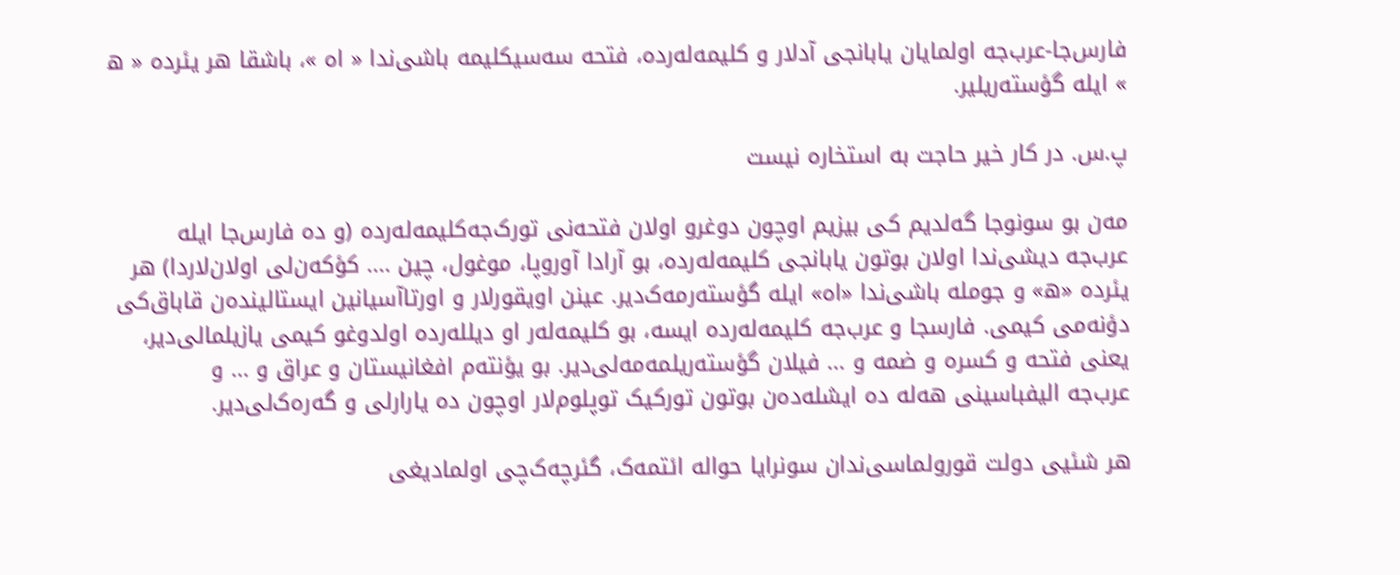فارس‌جا-عرب‌جه اولمایان یابانجی آدلار و کلیمه‌له‌رده، فتحه سه‌سیکلیمه باشی‌ندا « اه »، باشقا هر یئرده « ه » ایله گؤسته‌ریلیر.

پ.س. در کار خیر حاجت به ‌استخاره ‌نیست

مه‌ن بو سونوجا گه‌لدیم کی بیزیم اوچون دوغرو اولان فتحه‌نی تورک‌جه‌کلیمه‌له‌رده ‌(و ده ‌فارس‌جا ایله‌ عرب‌جه ‌دیشی‌ندا اولان بوتون یابانجی کلیمه‌له‌رده، بو آرادا آوروپا، موغول، چین .... کؤکه‌ن‌لی اولان‌لاردا) هر یئرده ‌«ه» و جومله‌ باشی‌ندا «اه» ایله‌ گؤسته‌رمه‌ک‌دیر. عینن اویقورلار و اورتاآسیانین ایستالینده‌ن قاباق‌کی دؤنه‌می کیمی. فارسجا و عرب‌جه‌ کلیمه‌له‌رده‌ ایسه، بو کلیمه‌له‌ر او دیلله‌رده‌ اولدوغو کیمی یازیلمالی‌دیر، یعنی فتحه ‌و کسره‌ و ضمه ‌و ... فیلان گؤسته‌ریلمه‌مه‌لی‌دیر. بو یؤنته‌م افغانیستان و عراق و ... و عرب‌جه ‌الیفباسینی هه‌له ‌ده ‌ایشله‌ده‌ن بوتون تورکیک توپلوم‌لار اوچون ده ‌یارارلی و گه‌ره‌ک‌لی‌دیر.

هر شئیی دولت قورولماسی‌ندان سونرایا حواله ‌ائتمه‌ک، گئرچه‌ک‌چی اولمادیغی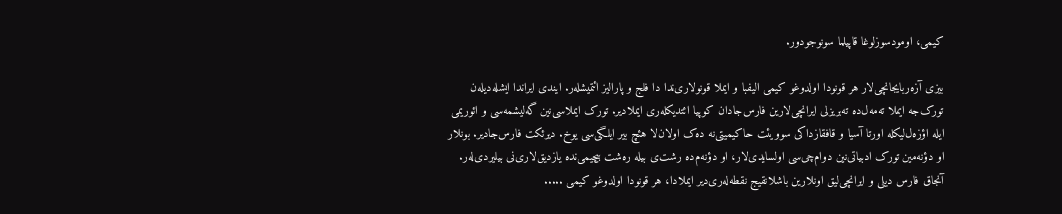کیمی، اومودسوزلوغا قاپیلما سونوجودور.

بیزی آزه‌ربایجانچی‌لار هر قونودا اولدوغو کیمی الیفبا و ایملا قونولاری‌ندا دا فلج و پارالیز ائتمیشله‌ر. ایندی ایراندا ایشله‌دیله‌ن تورک‌جه‌ ایملا ته‌مه‌ل‌ده ‌ته‌بریزلی ایرانچی‌لارین فارس‌جادان کوپیا ائتدیکله‌ری ایملادیر. تورک ایملاسی‌نین گه‌لیشمه‌سی و ائوریمی ایله ‌اؤزه‌ل‌لیکله‌ اورتا آسیا و قافقازداکی سوویئت حاکیمیتی‌نه ‌ده‌ک اولان‌لا هئچ بیر ایلگی‌سی یوخ. دیرئکت فارس‌جادیر. بونلار او دؤنه‌مین تورک ادبیاتی‌نین دوام‌چی‌سی اولسایدی‌لار، او دؤنه‌م‌ده رشت‌ی بیله ‌ره‌شت بیچیمی‌نده یازدیق‌لاری‌نی بیلیردی‌له‌ر. آنجاق فارس دیلی و ایرانچی‌لیق اونلارین باشلانقیج نقطه‌له‌ری‌دیر ایملادا، هر قونودا اولدوغو کیمی .....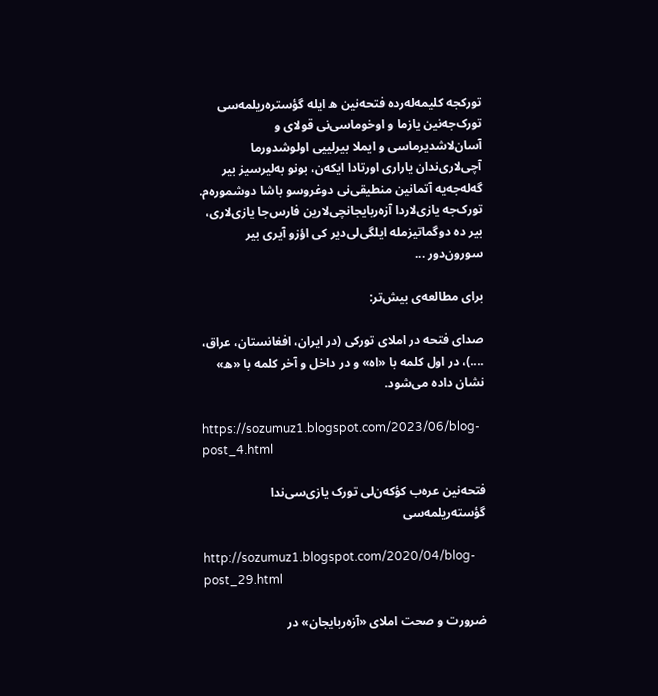تورکجه‌ کلیمه‌له‌رده‌ فتحه‌نین ه‌ ایله ‌گؤستره‌ریلمه‌سی تورک‌جه‌نین یازما و اوخوماسی‌نی قولای و آسان‌لاشدیرماسی و ایملا بیرلییی اولوشدورما آچی‌لاری‌ندان یاراری اورتادا ایکه‌ن، بونو به‌لیرسیز بیر گه‌له‌جه‌یه ‌آتمانین منطیقی‌نی دوغروسو باشا دوشموره‌م. تورک‌جه‌ یازی‌لاردا آزه‌ربایجانچی‌لارین فارس‌جا یازی‌لاری، بیر ده‌ دوگماتیزمله ‌ایلگی‌لی‌دیر کی اؤزو آیری بیر سورون‌دور ...

برای مطالعه‌ی بیش‌تر:

صدای فتحه در املای تورکی (در ایران، افغانستان، عراق، ....)، در اول کلمه با «اه» و در داخل و آخر کلمه با «ه» نشان داده می‌شود.

https://sozumuz1.blogspot.com/2023/06/blog-post_4.html

فتحه‌‌نین عره‌ب کؤکه‌ن‌لی تورک یازی‌سی‌ندا گؤسته‌ریلمه‌سی

http://sozumuz1.blogspot.com/2020/04/blog-post_29.html

ضرورت و صحت املای «آزه‌ربایجان» در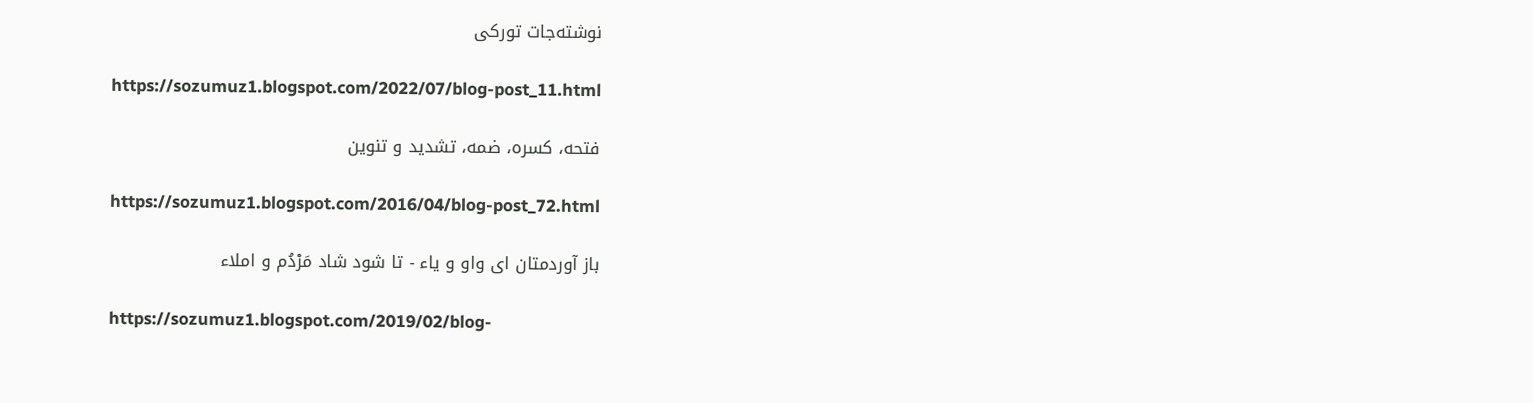نوشته‌جات تورکی

https://sozumuz1.blogspot.com/2022/07/blog-post_11.html

فتحه، کسره، ضمه‌، تشديد و تنوين

https://sozumuz1.blogspot.com/2016/04/blog-post_72.html

باز آوردمتان ای واو و یاء - تا شود شاد مَرْدُم و املاء

https://sozumuz1.blogspot.com/2019/02/blog-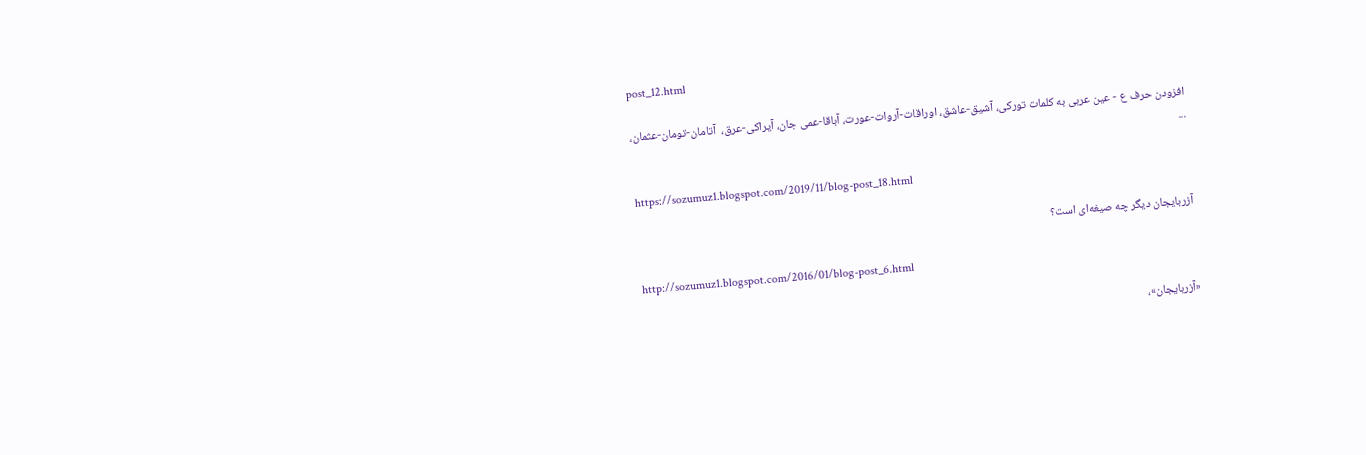post_12.html

افزودن حرف ع - عین عربی به کلمات تورکی، آشیق-عاشق، اوراقات-آروات-عورت، آباقا-عمی جان، آیراکی-عرق،  آتامان-تومان-عثمان، ...

https://sozumuz1.blogspot.com/2019/11/blog-post_18.html

آزربایجان دیگر چه ‌صیغه‌ای است؟

http://sozumuz1.blogspot.com/2016/01/blog-post_6.html

«آزربايجان»،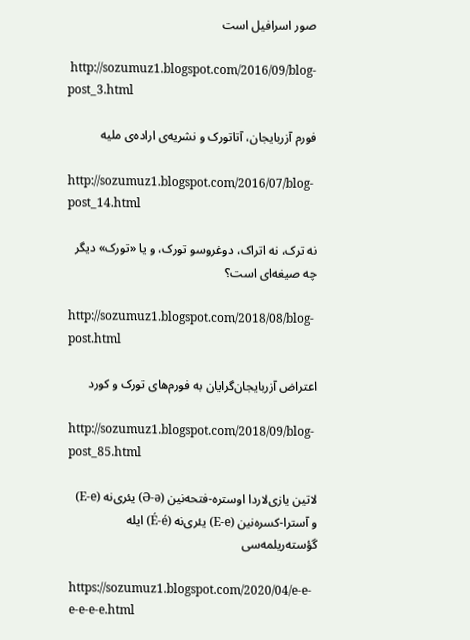صور اسرافيل است

 http://sozumuz1.blogspot.com/2016/09/blog-post_3.html

فورم آزربايجان، آتاتورک و نشريه‌ی اراده‌ی مليه

http://sozumuz1.blogspot.com/2016/07/blog-post_14.html

نه ‌ترک، نه ‌اتراک، دوغروسو تورک، و یا «تورک» دیگر چه ‌صیغه‌ای است؟

http://sozumuz1.blogspot.com/2018/08/blog-post.html

اعتراض آزربایجان‌گرایان به فورم‌های تورک و کورد

http://sozumuz1.blogspot.com/2018/09/blog-post_85.html

لاتین یازی‌لاردا اوستره-فتحه‌نین (Ə-ǝ) یئری‌نه (E-e) و آسترا-کسره‌نین (E-e) یئری‌نه (É-é) ایله گؤسته‌ریلمه‌سی

https://sozumuz1.blogspot.com/2020/04/e-e-e-e-e-e.html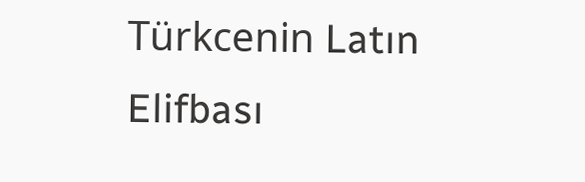Türkcenin Latın Elifbası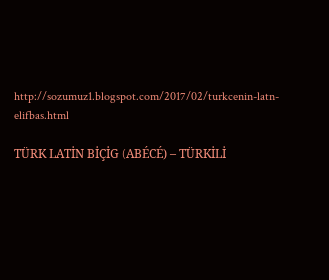http://sozumuz1.blogspot.com/2017/02/turkcenin-latn-elifbas.html

TÜRK LATİN BİÇİG (ABÉCÉ) – TÜRKİLİ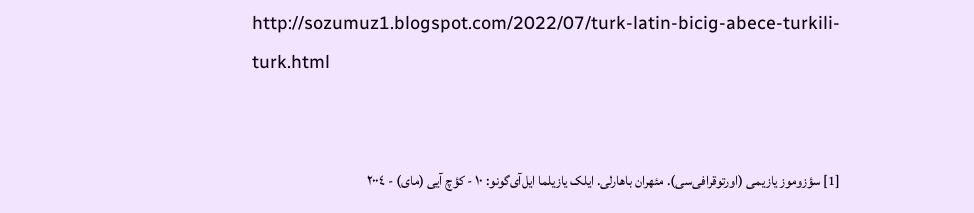http://sozumuz1.blogspot.com/2022/07/turk-latin-bicig-abece-turkili-turk.html


[1] سؤزوموز یازیمی (اورتوقرافی‌سی). مئهران باهارلی. ایلک یازیلما ایل‌آی‌گونو: ١٠ - کؤچ آیی (مای) - ٢٠٠٤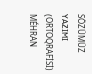SÖZÜMÜZ YAZIMI (ORTOQRAFİSİ) MÉHRAN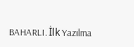BAHARLI. İlk Yazılma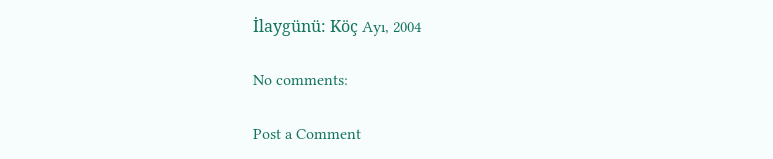İlaygünü: Köç Ayı, 2004

No comments:

Post a Comment